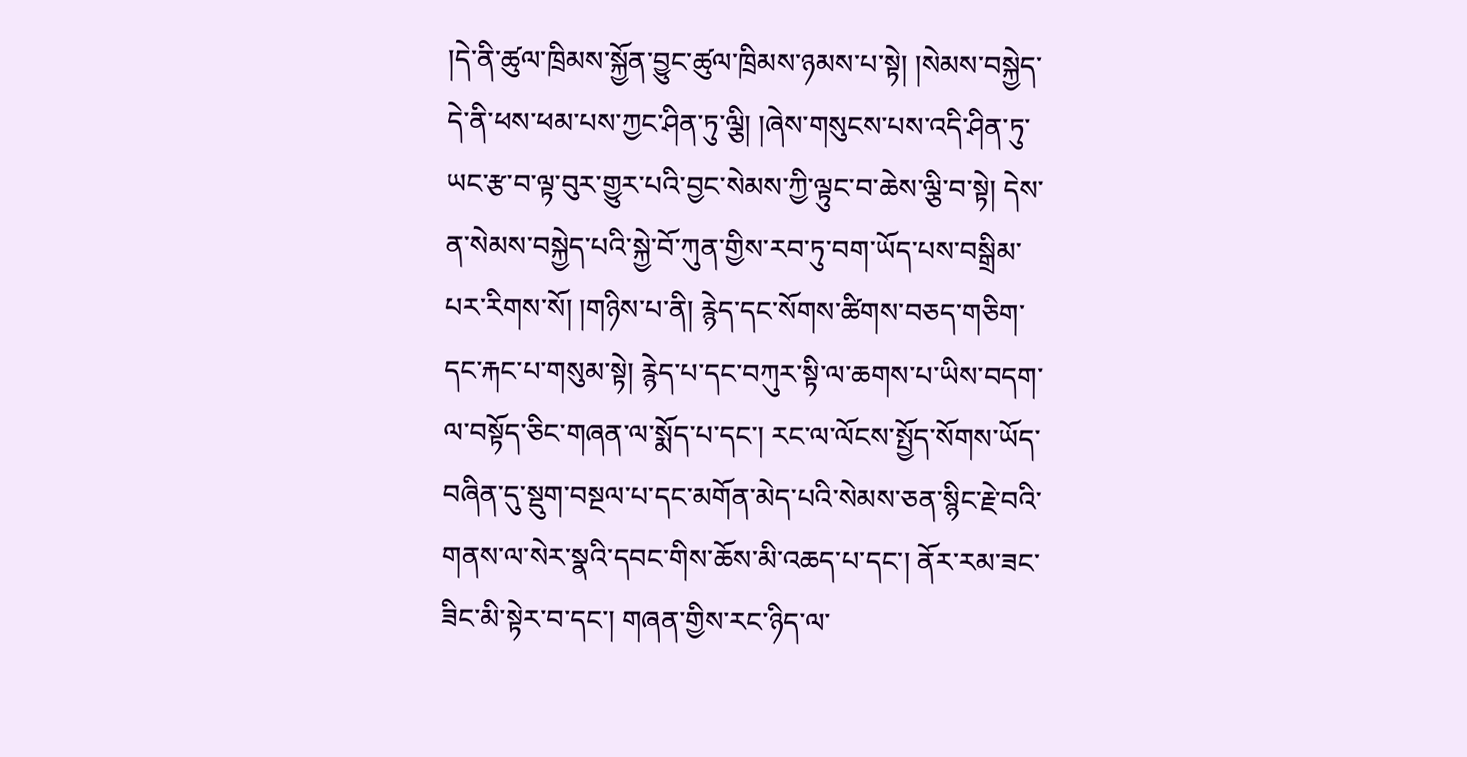།དེ་ནི་ཚུལ་ཁྲིམས་སྐྱོན་བྱུང་ཚུལ་ཁྲིམས་ཉམས་པ་སྟེ། །སེམས་བསྐྱེད་དེ་ནི་ཕས་ཕམ་པས་ཀྱང་ཤིན་ཏུ་ལྕི། །ཞེས་གསུངས་པས་འདི་ཤིན་ཏུ་ཡང་རྩ་བ་ལྟ་བུར་གྱུར་པའི་བྱང་སེམས་ཀྱི་ལྟུང་བ་ཆེས་ལྕི་བ་སྟེ། དེས་ན་སེམས་བསྐྱེད་པའི་སྐྱེ་བོ་ཀུན་གྱིས་རབ་ཏུ་བག་ཡོད་པས་བསྒྲིམ་པར་རིགས་སོ། །གཉིས་པ་ནི། རྙེད་དང་སོགས་ཚིགས་བཅད་གཅིག་དང་རྐང་པ་གསུམ་སྟེ། རྙེད་པ་དང་བཀུར་སྟི་ལ་ཆགས་པ་ཡིས་བདག་ལ་བསྟོད་ཅིང་གཞན་ལ་སྨོད་པ་དང་། རང་ལ་ལོངས་སྤྱོད་སོགས་ཡོད་བཞིན་དུ་སྡུག་བསྔལ་པ་དང་མགོན་མེད་པའི་སེམས་ཅན་སྙིང་རྗེ་བའི་གནས་ལ་སེར་སྣའི་དབང་གིས་ཆོས་མི་འཆད་པ་དང་། ནོར་རམ་ཟང་ཟིང་མི་སྟེར་བ་དང་། གཞན་གྱིས་རང་ཉིད་ལ་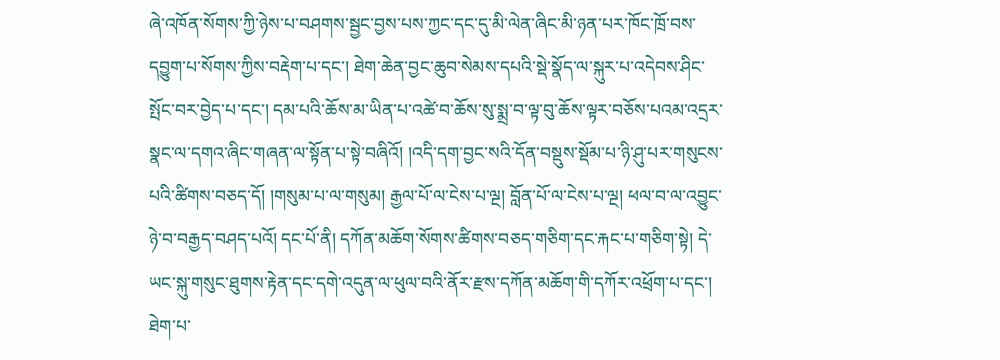ཞེ་འཁོན་སོགས་ཀྱི་ཉེས་པ་བཤགས་སྦྱང་བྱས་པས་ཀྱང་དང་དུ་མི་ལེན་ཞིང་མི་ཉན་པར་ཁོང་ཁྲོ་བས་དབྱུག་པ་སོགས་ཀྱིས་བརྡེག་པ་དང་། ཐེག་ཆེན་བྱང་ཆུབ་སེམས་དཔའི་སྡེ་སྣོད་ལ་སྐུར་པ་འདེབས་ཤིང་སྤོང་བར་བྱེད་པ་དང་། དམ་པའི་ཆོས་མ་ཡིན་པ་འཚེ་བ་ཆོས་སུ་སྨྲ་བ་ལྟ་བུ་ཆོས་ལྟར་བཅོས་པའམ་འདྲར་སྣང་ལ་དགའ་ཞིང་གཞན་ལ་སྟོན་པ་སྟེ་བཞིའོ། །འདི་དག་བྱང་སའི་དོན་བསྡུས་སྡོམ་པ་ཉི་ཤུ་པར་གསུངས་པའི་ཚིགས་བཅད་དོ། །གསུམ་པ་ལ་གསུམ། རྒྱལ་པོ་ལ་ངེས་པ་ལྔ། བློན་པོ་ལ་ངེས་པ་ལྔ། ཕལ་བ་ལ་འབྱུང་ཉེ་བ་བརྒྱད་བཤད་པའོ། དང་པོ་ནི། དཀོན་མཆོག་སོགས་ཚིགས་བཅད་གཅིག་དང་རྐང་པ་གཅིག་སྟེ། དེ་ཡང་སྐུ་གསུང་ཐུགས་རྟེན་དང་དགེ་འདུན་ལ་ཕུལ་བའི་ནོར་རྫས་དཀོན་མཆོག་གི་དཀོར་འཕྲོག་པ་དང་། ཐེག་པ་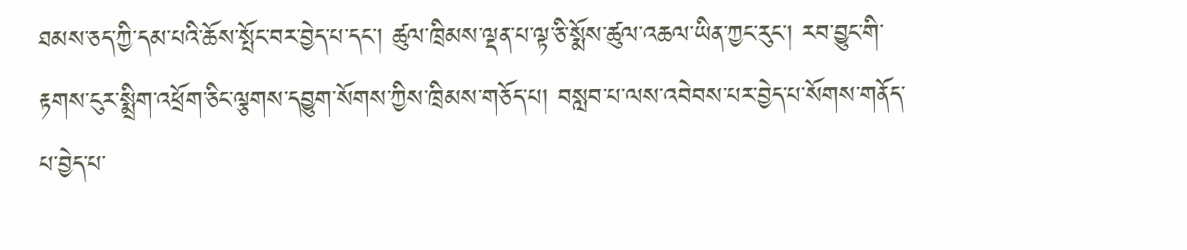ཐམས་ཅད་ཀྱི་དམ་པའི་ཆོས་སྤོང་བར་བྱེད་པ་དང་། ཚུལ་ཁྲིམས་ལྡན་པ་ལྟ་ཅི་སྨོས་ཚུལ་འཆལ་ཡིན་ཀྱང་རུང་། རབ་བྱུང་གི་རྟགས་ངུར་སྨྲིག་འཕྲོག་ཅིང་ལྕགས་དབྱུག་སོགས་ཀྱིས་ཁྲིམས་གཅོད་པ། བསླབ་པ་ལས་འབེབས་པར་བྱེད་པ་སོགས་གནོད་པ་བྱེད་པ་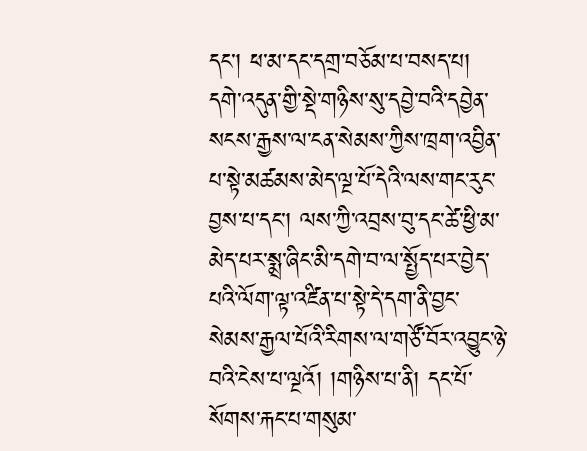དང་། ཕ་མ་དང་དགྲ་བཅོམ་པ་བསད་པ། དགེ་འདུན་གྱི་སྡེ་གཉིས་སུ་དབྱེ་བའི་དབྱེན་སངས་རྒྱས་ལ་ངན་སེམས་ཀྱིས་ཁྲག་འབྱིན་པ་སྟེ་མཚམས་མེད་ལྔ་པོ་དེའི་ལས་གང་རུང་བྱས་པ་དང་། ལས་ཀྱི་འབྲས་བུ་དང་ཚེ་ཕྱི་མ་མེད་པར་སྨྲ་ཞིང་མི་དགེ་བ་ལ་སྤྱོད་པར་བྱེད་པའི་ལོག་ལྟ་འཛིན་པ་སྟེ་དེ་དག་ནི་བྱང་སེམས་རྒྱལ་པོའི་རིགས་ལ་གཙོ་བོར་འབྱུང་ཉེ་བའི་ངེས་པ་ལྔའོ། །གཉིས་པ་ནི། དང་པོ་སོགས་རྐང་པ་གསུམ་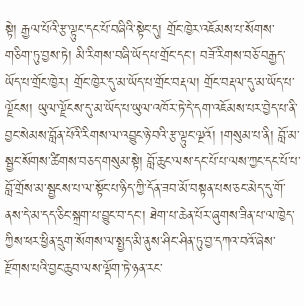སྟེ། རྒྱལ་པོའི་རྩ་ལྟུང་དང་པོ་བཞིའི་སྟེང་དུ། གྲོང་ཁྱེར་འཇོམས་པ་སོགས་གཅིག་ཏུ་བྱས་ཏེ། མི་རིགས་བཞི་ཡོད་པ་གྲོང་དང་། བཟོ་རིགས་བཅོ་བརྒྱད་ཡོད་པ་གྲོང་ཁྱེར། གྲོང་ཁྱེར་དུ་མ་ཡོད་པ་གྲོང་བརྡལ། གྲོང་བརྡལ་དུ་མ་ཡོད་པ་ལྗོངས། ཡུལ་ལྗོངས་དུ་མ་ཡོད་པ་ཡུལ་འཁོར་ཏེ་དེ་དག་འཇོམས་པར་བྱེད་པ་ནི་བྱང་སེམས་བློན་པོའི་རིགས་ལ་འབྱུང་ཉེ་བའི་རྩ་ལྟུང་ལྔའོ། །གསུམ་པ་ནི། བློ་མ་སྦྱང་སོགས་ཚིགས་བཅད་གསུམ་སྟེ། བློ་ཆུང་ལས་དང་པོ་པ་ལས་ཀྱང་དང་པོ་པ་བློ་གྲོས་མ་སྦྱངས་པ་ལ་སྟོང་པ་ཉིད་ཀྱི་དོན་ཟབ་མོ་བསྟན་པས་ཅང་མེད་དུ་གོ་ནས་དེ་མ་དད་ཅིང་སྐྲག་པ་བྱུང་བ་དང་། ཐེག་པ་ཆེན་པོར་ཞུགས་ཟིན་པ་ལ་ཁྱེད་ཀྱིས་ཕར་ཕྱིན་དྲུག་སོགས་ལ་སྤྱད་མི་ནུས་ཤིང་ཤིན་ཏུ་བྱ་དཀའ་བའོ་ཞེས་རྫོགས་པའི་བྱང་ཆུབ་ལས་ལྡོག་ཏེ་ཉན་རང་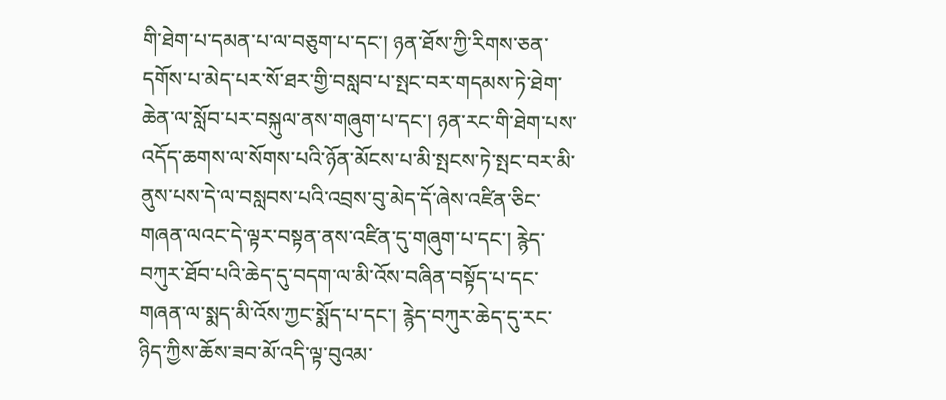གི་ཐེག་པ་དམན་པ་ལ་བཅུག་པ་དང་། ཉན་ཐོས་ཀྱི་རིགས་ཅན་དགོས་པ་མེད་པར་སོ་ཐར་གྱི་བསླབ་པ་སྤང་བར་གདམས་ཏེ་ཐེག་ཆེན་ལ་སློབ་པར་བསྐུལ་ནས་གཞུག་པ་དང་། ཉན་རང་གི་ཐེག་པས་འདོད་ཆགས་ལ་སོགས་པའི་ཉོན་མོངས་པ་མི་སྤངས་ཏེ་སྤང་བར་མི་ནུས་པས་དེ་ལ་བསླབས་པའི་འབྲས་བུ་མེད་དོ་ཞེས་འཛིན་ཅིང་གཞན་ལའང་དེ་ལྟར་བསྟན་ནས་འཛིན་དུ་གཞུག་པ་དང་། རྙེད་བཀུར་ཐོབ་པའི་ཆེད་དུ་བདག་ལ་མི་འོས་བཞིན་བསྟོད་པ་དང་གཞན་ལ་སྨད་མི་འོས་ཀྱང་སྨོད་པ་དང་། རྙེད་བཀུར་ཆེད་དུ་རང་ཉིད་ཀྱིས་ཆོས་ཟབ་མོ་འདི་ལྟ་བུའམ་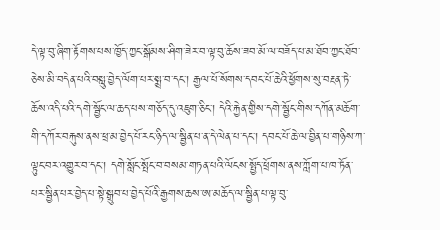དེ་ལྟ་བུ་ཞིག་རྟོགས་པས་ཁྱོད་ཀྱང་སྒོམས་ཤིག་ཟེར་བ་ལྟ་བུ་ཆོས་ཟབ་མོ་ལ་བཟོད་པ་མ་ཐོབ་ཀྱང་ཐོབ་ཅེས་མི་བདེན་པའི་བསླུ་བྱེད་ལོག་པར་སྨྲ་བ་དང་། རྒྱལ་པོ་སོགས་དབང་པོ་ཆེའི་ཕྱོགས་སུ་བརྔན་ཏེ་ཆོས་འདི་པའི་དགེ་སྦྱོང་ལ་ཆད་པས་གཅོད་དུ་འཇུག་ཅིང་། དེའི་རྐྱེན་གྱིས་དགེ་སྦྱོང་གིས་དཀོན་མཆོག་གི་དཀོར་བརྐུས་ནས་ཕྲ་མ་བྱེད་པོ་རང་ཉིད་ལ་སྦྱིན་པ་ན་དེ་ལེན་པ་དང་། དབང་པོ་ཆེ་ལ་བྱིན་པ་གཉིས་ཀ་ལྟུང་བར་འགྱུར་བ་དང་། དགེ་སློང་སྤོང་བ་བསམ་གཏན་པའི་ལོངས་སྤྱོད་ཕྲོགས་ནས་ཀློག་པ་ཁ་ཏོན་པར་སྦྱིན་པར་བྱེད་པ་སྟེ་སྒྲུབ་པ་བྱེད་པོའི་རྒྱགས་ཆས་ཨ་མཆོད་ལ་སྦྱིན་པ་ལྟ་བུ་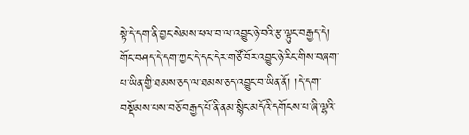སྟེ་དེ་དག་ནི་བྱང་སེམས་ཕལ་བ་ལ་འབྱུང་ཉེ་བའི་རྩ་ལྟུང་བརྒྱད་དེ། གོང་བཤད་དེ་དག་ཀྱང་དེ་དང་དེར་གཙོ་བོར་འབྱུང་ཉེ་རིང་གིས་བཞག་པ་ཡིན་གྱི་ཐམས་ཅད་ལ་ཐམས་ཅད་འབྱུང་བ་ཡིན་ནོ། །དེ་དག་བསྡོམས་པས་བཅོ་བརྒྱད་པོ་ནི་ནམ་སྙིང་མདོའི་དགོངས་པ་ཞི་ལྷའི་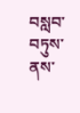བསླབ་བཏུས་ནས་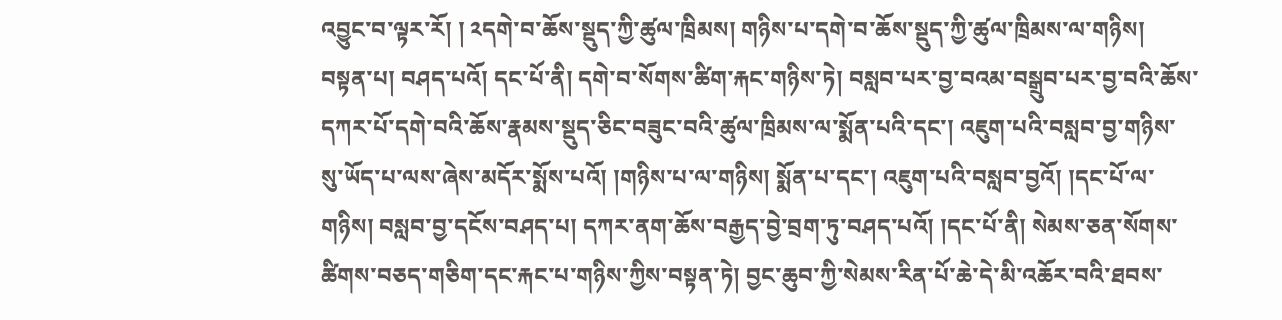འབྱུང་བ་ལྟར་རོ། ། ༢དགེ་བ་ཆོས་སྡུད་ཀྱི་ཚུལ་ཁྲིམས། གཉིས་པ་དགེ་བ་ཆོས་སྡུད་ཀྱི་ཚུལ་ཁྲིམས་ལ་གཉིས། བསྟན་པ། བཤད་པའོ། དང་པོ་ནི། དགེ་བ་སོགས་ཚིག་རྐང་གཉིས་ཏེ། བསླབ་པར་བྱ་བའམ་བསྒྲུབ་པར་བྱ་བའི་ཆོས་དཀར་པོ་དགེ་བའི་ཆོས་རྣམས་སྡུད་ཅིང་བཟུང་བའི་ཚུལ་ཁྲིམས་ལ་སྨོན་པའི་དང་། འཇུག་པའི་བསླབ་བྱ་གཉིས་སུ་ཡོད་པ་ལས་ཞེས་མདོར་སྨོས་པའོ། །གཉིས་པ་ལ་གཉིས། སྨོན་པ་དང་། འཇུག་པའི་བསླབ་བྱའོ། །དང་པོ་ལ་གཉིས། བསླབ་བྱ་དངོས་བཤད་པ། དཀར་ནག་ཆོས་བརྒྱད་བྱེ་བྲག་ཏུ་བཤད་པའོ། །དང་པོ་ནི། སེམས་ཅན་སོགས་ཚིགས་བཅད་གཅིག་དང་རྐང་པ་གཉིས་ཀྱིས་བསྟན་ཏེ། བྱང་ཆུབ་ཀྱི་སེམས་རིན་པོ་ཆེ་དེ་མི་འཆོར་བའི་ཐབས་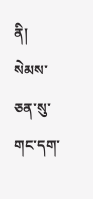ནི། སེམས་ཅན་སུ་གང་དག་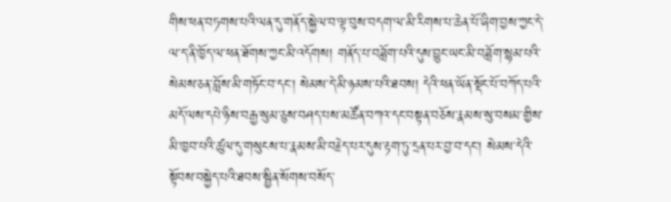གིས་ཕན་བཏགས་པའི་ལན་དུ་གནོད་སྐྱེལ་བ་ལྟ་བུས་བདག་ལ་མི་རིགས་པ་ཆེན་པོ་ཞིག་བྱས་ཀྱང་དེ་ལ་ད་ནི་ཁྱོད་ལ་ཕན་ཐོགས་ཀྱང་མི་འདོགས། གནོད་པ་བཟློག་པའི་དུས་བྱུང་ཡང་མི་བཟློག་སྙམ་པའི་སེམས་ཅན་བློས་མི་གཏོང་བ་དང་། སེམས་དེ་མི་ཉམས་པའི་ཐབས། དེའི་ཕན་ཡོན་སྡོང་པོ་བཀོད་པའི་མདོ་ལས་དཔེ་ཉིས་བརྒྱ་སུམ་ཅུས་བཤད་པས་མཚོན་བཀའ་དང་བསྟན་བཅོས་རྣམས་སུ་བསམ་གྱིས་མི་ཁྱབ་པའི་ཚུལ་དུ་གསུངས་པ་རྣམས་མི་བརྗེད་པར་དུས་རྟག་ཏུ་དྲན་པར་བྱ་བ་དང་། སེམས་དེའི་སྟོབས་བསྐྱེད་པའི་ཐབས་སྦྱིན་སོགས་བསོད་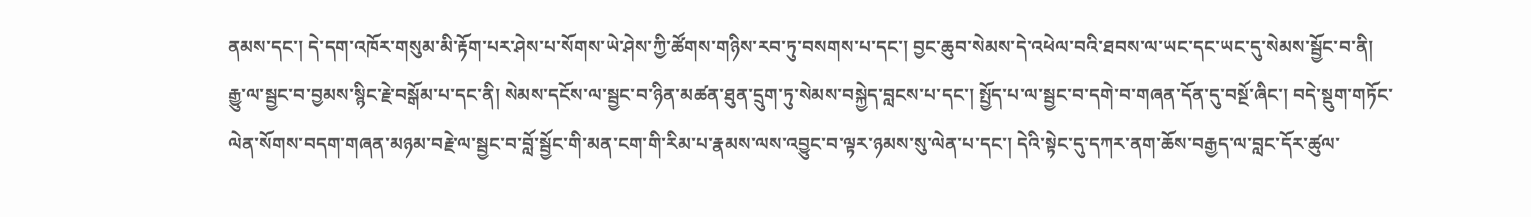ནམས་དང་། དེ་དག་འཁོར་གསུམ་མི་རྟོག་པར་ཤེས་པ་སོགས་ཡེ་ཤེས་ཀྱི་ཚོགས་གཉིས་རབ་ཏུ་བསགས་པ་དང་། བྱང་ཆུབ་སེམས་དེ་འཕེལ་བའི་ཐབས་ལ་ཡང་དང་ཡང་དུ་སེམས་སྦྱོང་བ་ནི། རྒྱུ་ལ་སྦྱང་བ་བྱམས་སྙིང་རྗེ་བསྒོམ་པ་དང་ནི། སེམས་དངོས་ལ་སྦྱང་བ་ཉིན་མཚན་ཐུན་དྲུག་ཏུ་སེམས་བསྐྱེད་བླངས་པ་དང་། སྤྱོད་པ་ལ་སྦྱང་བ་དགེ་བ་གཞན་དོན་དུ་བསྔོ་ཞིང་། བདེ་སྡུག་གཏོང་ལེན་སོགས་བདག་གཞན་མཉམ་བརྗེ་ལ་སྦྱང་བ་བློ་སྦྱོང་གི་མན་ངག་གི་རིམ་པ་རྣམས་ལས་འབྱུང་བ་ལྟར་ཉམས་སུ་ལེན་པ་དང་། དེའི་སྟེང་དུ་དཀར་ནག་ཆོས་བརྒྱད་ལ་བླང་དོར་ཚུལ་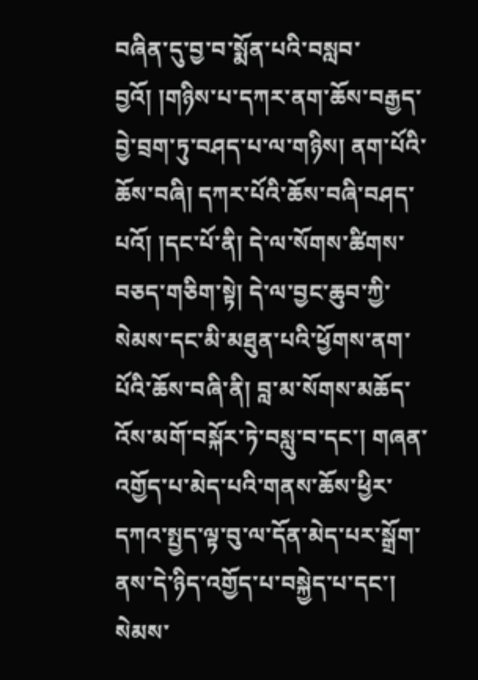བཞིན་དུ་བྱ་བ་སྨོན་པའི་བསླབ་བྱའོ། །གཉིས་པ་དཀར་ནག་ཆོས་བརྒྱད་བྱེ་བྲག་ཏུ་བཤད་པ་ལ་གཉིས། ནག་པོའི་ཆོས་བཞི། དཀར་པོའི་ཆོས་བཞི་བཤད་པའོ། །དང་པོ་ནི། དེ་ལ་སོགས་ཚིགས་བཅད་གཅིག་སྟེ། དེ་ལ་བྱང་ཆུབ་ཀྱི་སེམས་དང་མི་མཐུན་པའི་ཕྱོགས་ནག་པོའི་ཆོས་བཞི་ནི། བླ་མ་སོགས་མཆོད་འོས་མགོ་བསྐོར་ཏེ་བསླུ་བ་དང་། གཞན་འགྱོད་པ་མེད་པའི་གནས་ཆོས་ཕྱིར་དཀའ་སྤྱད་ལྟ་བུ་ལ་དོན་མེད་པར་སྒྲོག་ནས་དེ་ཉིད་འགྱོད་པ་བསྐྱེད་པ་དང་། སེམས་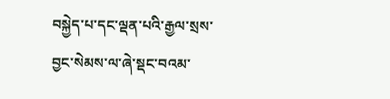བསྐྱེད་པ་དང་ལྡན་པའི་རྒྱལ་སྲས་བྱང་སེམས་ལ་ཞེ་སྡང་བའམ་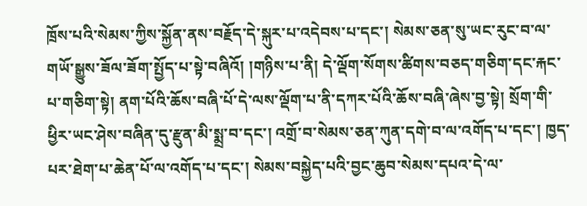ཁྲོས་པའི་སེམས་ཀྱིས་སྐྱོན་ནས་བརྗོད་དེ་སྐུར་པ་འདེབས་པ་དང་། སེམས་ཅན་སུ་ཡང་རུང་བ་ལ་གཡོ་སྒྱུས་ཟོལ་ཟོག་སྤྱོད་པ་སྟེ་བཞིའོ། །གཉིས་པ་ནི། དེ་ལྡོག་སོགས་ཚིགས་བཅད་གཅིག་དང་རྐང་པ་གཅིག་སྟེ། ནག་པོའི་ཆོས་བཞི་པོ་དེ་ལས་ལྡོག་པ་ནི་དཀར་པོའི་ཆོས་བཞི་ཞེས་བྱ་སྟེ། སྲོག་གི་ཕྱིར་ཡང་ཤེས་བཞིན་དུ་རྫུན་མི་སྨྲ་བ་དང་། འགྲོ་བ་སེམས་ཅན་ཀུན་དགེ་བ་ལ་འགོད་པ་དང་། ཁྱད་པར་ཐེག་པ་ཆེན་པོ་ལ་འགོད་པ་དང་། སེམས་བསྐྱེད་པའི་བྱང་ཆུབ་སེམས་དཔའ་དེ་ལ་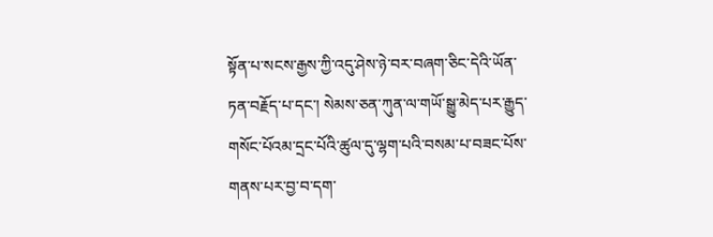སྟོན་པ་སངས་རྒྱས་ཀྱི་འདུ་ཤེས་ཉེ་བར་བཞག་ཅིང་དེའི་ཡོན་ཏན་བརྗོད་པ་དང་། སེམས་ཅན་ཀུན་ལ་གཡོ་སྒྱུ་མེད་པར་རྒྱུད་གསོང་པོའམ་དྲང་པོའི་ཚུལ་དུ་ལྷག་པའི་བསམ་པ་བཟང་པོས་གནས་པར་བྱ་བ་དག་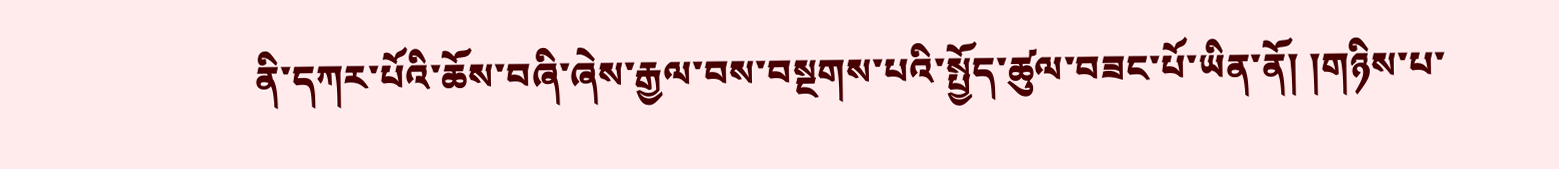ནི་དཀར་པོའི་ཆོས་བཞི་ཞེས་རྒྱལ་བས་བསྔགས་པའི་སྤྱོད་ཚུལ་བཟང་པོ་ཡིན་ནོ། །གཉིས་པ་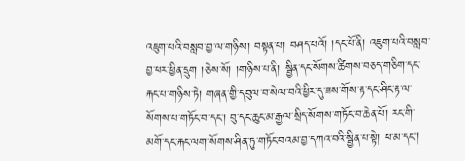འཇུག་པའི་བསླབ་བྱ་ལ་གཉིས། བསྟན་པ། བཤད་པའོ། །དང་པོ་ནི། འཇུག་པའི་བསླབ་བྱ་ཕར་ཕྱིན་དྲུག །ཅེས་སོ། །གཉིས་པ་ནི། སྦྱིན་དང་སོགས་ཚིགས་བཅད་གཅིག་དང་རྐང་པ་གཉིས་ཏེ། གཞན་གྱི་དབུལ་བ་སེལ་བའི་ཕྱིར་དུ་ཟས་གོས་རྟ་དང་ཤིང་རྟ་ལ་སོགས་པ་གཏོང་བ་དང་། བུ་དང་ཆུང་མ་རྒྱལ་སྲིད་སོགས་གཏོང་བ་ཆེན་པོ། རང་གི་མགོ་དང་རྐང་ལག་སོགས་ཤིན་ཏུ་གཏོང་བའམ་བྱ་དཀའ་བའི་སྦྱིན་པ་སྟེ། ཕ་མ་དང།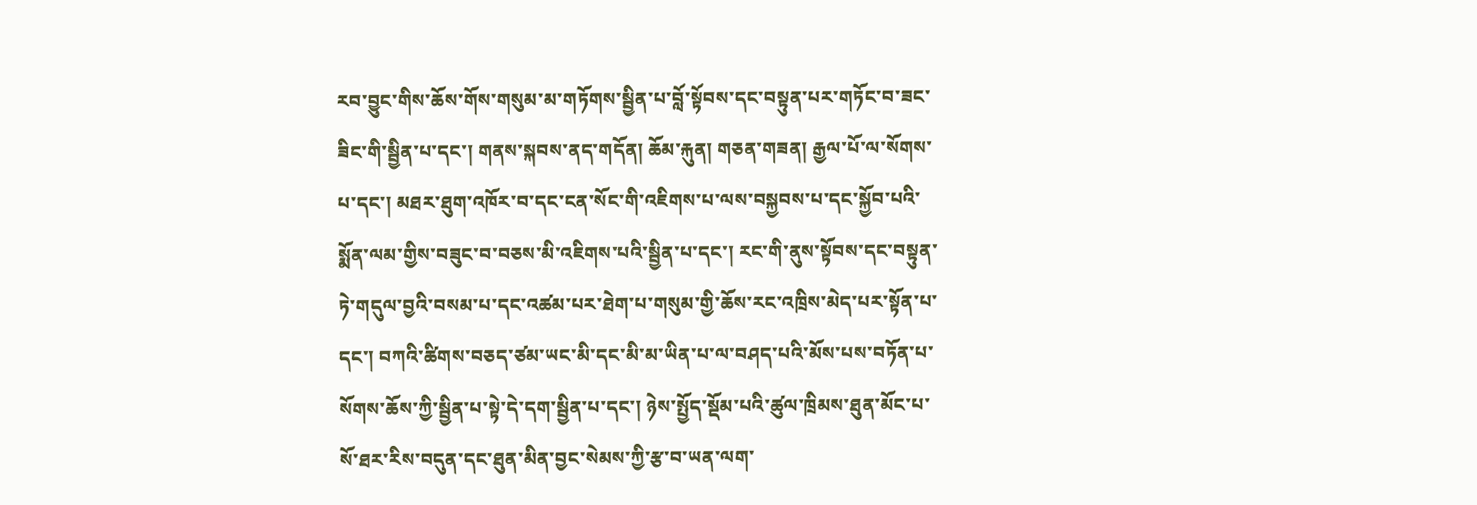རབ་བྱུང་གིས་ཆོས་གོས་གསུམ་མ་གཏོགས་སྦྱིན་པ་བློ་སྟོབས་དང་བསྟུན་པར་གཏོང་བ་ཟང་ཟིང་གི་སྦྱིན་པ་དང་། གནས་སྐབས་ནད་གདོན། ཆོམ་རྐུན། གཅན་གཟན། རྒྱལ་པོ་ལ་སོགས་པ་དང་། མཐར་ཐུག་འཁོར་བ་དང་ངན་སོང་གི་འཇིགས་པ་ལས་བསྐྱབས་པ་དང་སྐྱོབ་པའི་སྨོན་ལམ་གྱིས་བཟུང་བ་བཅས་མི་འཇིགས་པའི་སྦྱིན་པ་དང་། རང་གི་ནུས་སྟོབས་དང་བསྟུན་ཏེ་གདུལ་བྱའི་བསམ་པ་དང་འཚམ་པར་ཐེག་པ་གསུམ་གྱི་ཆོས་རང་འཁྲིས་མེད་པར་སྟོན་པ་དང་། བཀའི་ཚིགས་བཅད་ཙམ་ཡང་མི་དང་མི་མ་ཡིན་པ་ལ་བཤད་པའི་མོས་པས་བཏོན་པ་སོགས་ཆོས་ཀྱི་སྦྱིན་པ་སྟེ་དེ་དག་སྦྱིན་པ་དང་། ཉེས་སྤྱོད་སྡོམ་པའི་ཚུལ་ཁྲིམས་ཐུན་མོང་པ་སོ་ཐར་རིས་བདུན་དང་ཐུན་མིན་བྱང་སེམས་ཀྱི་རྩ་བ་ཡན་ལག་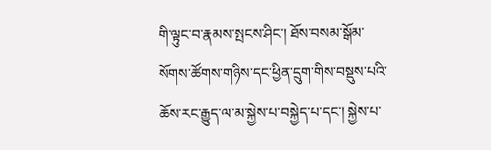གི་ལྟུང་བ་རྣམས་སྤངས་ཤིང་། ཐོས་བསམ་སྒོམ་སོགས་ཚོགས་གཉིས་དང་ཕྱིན་དྲུག་གིས་བསྡུས་པའི་ཆོས་རང་རྒྱུད་ལ་མ་སྐྱེས་པ་བསྐྱེད་པ་དང་། སྐྱེས་པ་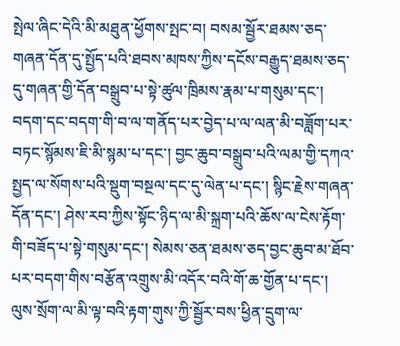སྤེལ་ཞིང་དེའི་མི་མཐུན་ཕྱོགས་སྤང་བ། བསམ་སྦྱོར་ཐམས་ཅད་གཞན་དོན་དུ་སྤྱོད་པའི་ཐབས་མཁས་ཀྱིས་དངོས་བརྒྱུད་ཐམས་ཅད་དུ་གཞན་གྱི་དོན་བསྒྲུབ་པ་སྟེ་ཚུལ་ཁྲིམས་རྣམ་པ་གསུམ་དང་། བདག་དང་བདག་གི་བ་ལ་གནོད་པར་བྱེད་པ་ལ་ལན་མི་བཟློག་པར་བཏང་སྙོམས་ཇི་མི་སྙམ་པ་དང་། བྱང་ཆུབ་བསྒྲུབ་པའི་ལམ་གྱི་དཀའ་སྤྱད་ལ་སོགས་པའི་སྡུག་བསྔལ་དང་དུ་ལེན་པ་དང་། སྙིང་རྗེས་གཞན་དོན་དང་། ཤེས་རབ་ཀྱིས་སྟོང་ཉིད་ལ་མི་སྐྲག་པའི་ཆོས་ལ་ངེས་རྟོག་གི་བཟོད་པ་སྟེ་གསུམ་དང་། སེམས་ཅན་ཐམས་ཅད་བྱང་ཆུབ་མ་ཐོབ་པར་བདག་གིས་བརྩོན་འགྲུས་མི་འདོར་བའི་གོ་ཆ་གྱོན་པ་དང་། ལུས་སྲོག་ལ་མི་ལྟ་བའི་རྟག་གུས་ཀྱི་སྦྱོར་བས་ཕྱིན་དྲུག་ལ་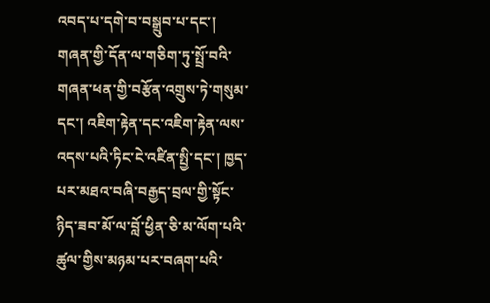འབད་པ་དགེ་བ་བསྒྲུབ་པ་དང་། གཞན་གྱི་དོན་ལ་གཅིག་ཏུ་སྤྲོ་བའི་གཞན་ཕན་གྱི་བརྩོན་འགྲུས་ཏེ་གསུམ་དང་། འཇིག་རྟེན་དང་འཇིག་རྟེན་ལས་འདས་པའི་ཏིང་ངེ་འཛིན་སྤྱི་དང་། ཁྱད་པར་མཐའ་བཞི་བརྒྱད་བྲལ་གྱི་སྟོང་ཉིད་ཟབ་མོ་ལ་བློ་ཕྱིན་ཅི་མ་ལོག་པའི་ཚུལ་གྱིས་མཉམ་པར་བཞག་པའི་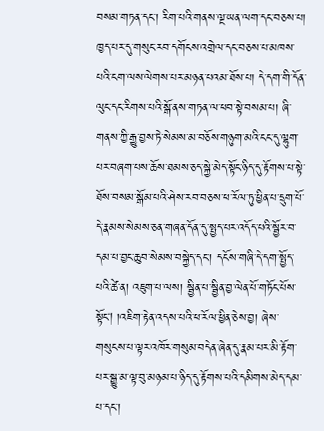བསམ་གཏན་དང་། རིག་པའི་གནས་ལྔ་ཡན་ལག་དང་བཅས་པ། ཁྱད་པར་དུ་གསུང་རབ་དགོངས་འགྲེལ་དང་བཅས་པ་མཁས་པའི་ངག་ལས་ལེགས་པར་མཉན་པའམ་ཐོས་པ། དེ་དག་གི་དོན་ལུང་དང་རིགས་པའི་སྒོ་ནས་གཏན་ལ་ཕབ་སྟེ་བསམ་པ། ཞི་གནས་ཀྱི་རྒྱུ་བྱས་ཏེ་སེམས་མ་བཅོས་གཉུག་མའི་ངང་དུ་ལྷུག་པར་བཞག་པས་ཆོས་ཐམས་ཅད་སྐྱེ་མེད་སྟོང་ཉིད་དུ་རྟོགས་པ་སྟེ་ཐོས་བསམ་སྒོམ་པའི་ཤེས་རབ་བཅས་ཕ་རོལ་ཏུ་ཕྱིན་པ་དྲུག་པོ་དེ་རྣམས་སེམས་ཅན་གཞན་དོན་དུ་སྤྱད་པར་འདོད་པའི་སྦྱོར་བ་དམ་པ་བྱང་ཆུབ་སེམས་བསྐྱེད་དང་། དངོས་གཞི་དེ་དག་སྤྱོད་པའི་ཚེ་ན། འཇུག་པ་ལས། སྦྱིན་པ་སྦྱིན་བྱ་ལེན་པོ་གཏོང་པོས་སྟོང། །འཇིག་རྟེན་འདས་པའི་ཕ་རོལ་ཕྱིན་ཅེས་བྱ། ཞེས་གསུངས་པ་ལྟར་འཁོར་གསུམ་བདེན་ཞེན་དུ་རྣམ་པར་མི་རྟོག་པར་སྒྱུ་མ་ལྟ་བུ་མཉམ་པ་ཉིད་དུ་རྟོགས་པའི་དམིགས་མེད་དམ་པ་དང་།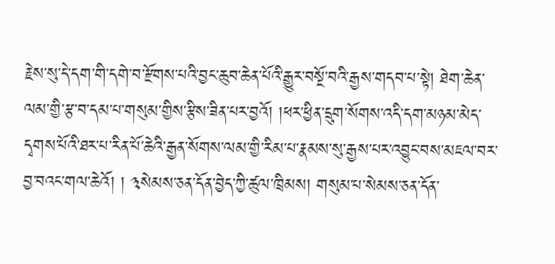རྗེས་སུ་དེ་དག་གི་དགེ་བ་རྫོགས་པའི་བྱང་ཆུབ་ཆེན་པོའི་རྒྱུར་བསྔོ་བའི་རྒྱས་གདབ་པ་སྟེ། ཐེག་ཆེན་ལམ་གྱི་རྩ་བ་དམ་པ་གསུམ་གྱིས་རྩིས་ཟིན་པར་བྱའོ། །ཕར་ཕྱིན་དྲུག་སོགས་འདི་དག་མཉམ་མེད་དྭགས་པོའི་ཐར་པ་རིན་པོ་ཆེའི་རྒྱན་སོགས་ལམ་གྱི་རིམ་པ་རྣམས་སུ་རྒྱས་པར་འབྱུང་བས་མཇལ་བར་བྱ་བའང་གལ་ཆེའོ། ། ༣སེམས་ཅན་དོན་བྱེད་ཀྱི་ཚུལ་ཁྲིམས། གསུམ་པ་སེམས་ཅན་དོན་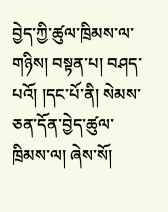བྱེད་ཀྱི་ཚུལ་ཁྲིམས་ལ་གཉིས། བསྟན་པ། བཤད་པའོ། །དང་པོ་ནི། སེམས་ཅན་དོན་བྱེད་ཚུལ་ཁྲིམས་ལ། ཞེས་སོ།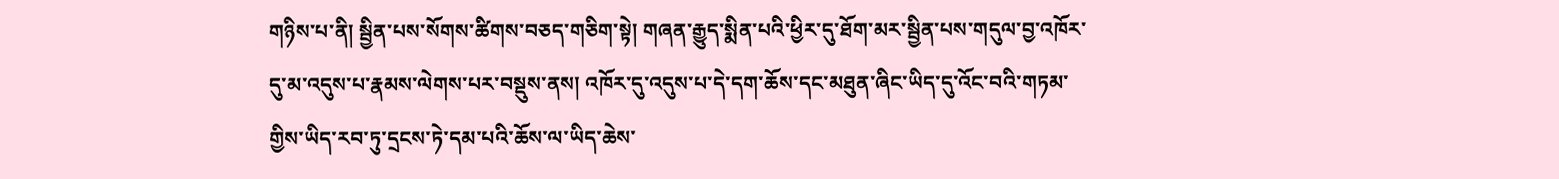གཉིས་པ་ནི། སྦྱིན་པས་སོགས་ཚིགས་བཅད་གཅིག་སྟེ། གཞན་རྒྱུད་སྨིན་པའི་ཕྱིར་དུ་ཐོག་མར་སྦྱིན་པས་གདུལ་བྱ་འཁོར་དུ་མ་འདུས་པ་རྣམས་ལེགས་པར་བསྡུས་ནས། འཁོར་དུ་འདུས་པ་དེ་དག་ཆོས་དང་མཐུན་ཞིང་ཡིད་དུ་འོང་བའི་གཏམ་གྱིས་ཡིད་རབ་ཏུ་དྲངས་ཏེ་དམ་པའི་ཆོས་ལ་ཡིད་ཆེས་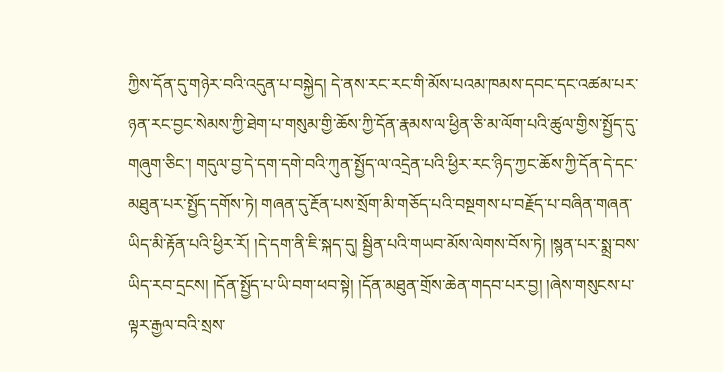ཀྱིས་དོན་དུ་གཉེར་བའི་འདུན་པ་བསྐྱེད། དེ་ནས་རང་རང་གི་མོས་པའམ་ཁམས་དབང་དང་འཚམ་པར་ཉན་རང་བྱང་སེམས་ཀྱི་ཐེག་པ་གསུམ་གྱི་ཆོས་ཀྱི་དོན་རྣམས་ལ་ཕྱིན་ཅི་མ་ལོག་པའི་ཚུལ་གྱིས་སྤྱོད་དུ་གཞུག་ཅིང་། གདུལ་བྱ་དེ་དག་དགེ་བའི་ཀུན་སྤྱོད་ལ་འདྲེན་པའི་ཕྱིར་རང་ཉིད་ཀྱང་ཆོས་ཀྱི་དོན་དེ་དང་མཐུན་པར་སྤྱོད་དགོས་ཏེ། གཞན་དུ་རྔོན་པས་སྲོག་མི་གཅོད་པའི་བསྔགས་པ་བརྗོད་པ་བཞིན་གཞན་ཡིད་མི་རྟོན་པའི་ཕྱིར་རོ། །དེ་དག་ནི་ཇི་སྐད་དུ། སྦྱིན་པའི་གཡབ་མོས་ལེགས་བོས་ཏེ། །སྙན་པར་སྨྲ་བས་ཡིད་རབ་དྲངས། །དོན་སྤྱོད་པ་ཡི་བག་ཕབ་སྟེ། །དོན་མཐུན་གྲོས་ཆེན་གདབ་པར་བྱ། །ཞེས་གསུངས་པ་ལྟར་རྒྱལ་བའི་སྲས་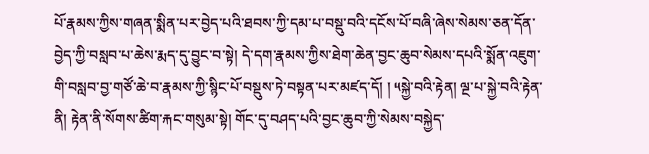པོ་རྣམས་ཀྱིས་གཞན་སྨིན་པར་བྱེད་པའི་ཐབས་ཀྱི་དམ་པ་བསྡུ་བའི་དངོས་པོ་བཞི་ཞེས་སེམས་ཅན་དོན་བྱེད་ཀྱི་བསླབ་པ་ཆེས་རྨད་དུ་བྱུང་བ་སྟེ། དེ་དག་རྣམས་ཀྱིས་ཐེག་ཆེན་བྱང་ཆུབ་སེམས་དཔའི་སྨོན་འཇུག་གི་བསླབ་བྱ་གཙོ་ཆེ་བ་རྣམས་ཀྱི་སྙིང་པོ་བསྡུས་ཏེ་བསྟན་པར་མཛད་དོ། ། ༥སྐྱེ་བའི་རྟེན། ལྔ་པ་སྐྱེ་བའི་རྟེན་ནི། རྟེན་ནི་སོགས་ཚིག་རྐང་གསུམ་སྟེ། གོང་དུ་བཤད་པའི་བྱང་ཆུབ་ཀྱི་སེམས་བསྐྱེད་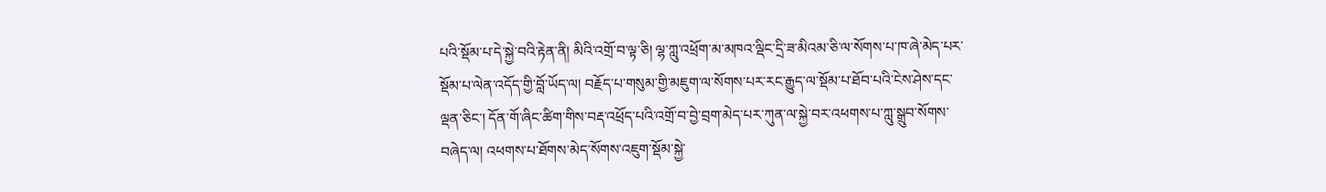པའི་སྡོམ་པ་དེ་སྐྱེ་བའི་རྟེན་ནི། མིའི་འགྲོ་བ་ལྟ་ཅི། ལྷ་ཀླུ་འཕྲོག་མ་མཁའ་ལྡིང་དྲི་ཟ་མིའམ་ཅི་ལ་སོགས་པ་ཁ་ཞེ་མེད་པར་སྡོམ་པ་ལེན་འདོད་གྱི་བློ་ཡོད་ལ། བརྗོད་པ་གསུམ་གྱི་མཇུག་ལ་སོགས་པར་རང་རྒྱུད་ལ་སྡོམ་པ་ཐོབ་པའི་ངེས་ཤེས་དང་ལྡན་ཅིང་། དོན་གོ་ཞིང་ཚིག་གིས་བརྡ་འཕྲོད་པའི་འགྲོ་བ་བྱེ་བྲག་མེད་པར་ཀུན་ལ་སྐྱེ་བར་འཕགས་པ་ཀླུ་སྒྲུབ་སོགས་བཞེད་ལ། འཕགས་པ་ཐོགས་མེད་སོགས་འཇུག་སྡོམ་སྐྱེ་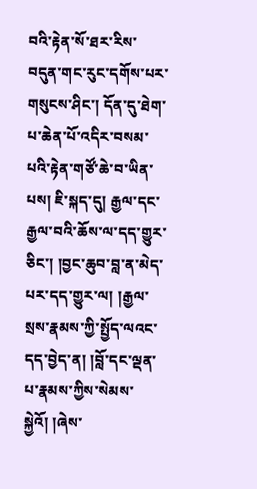བའི་རྟེན་སོ་ཐར་རིས་བདུན་གང་རུང་དགོས་པར་གསུངས་ཤིང་། དོན་དུ་ཐེག་པ་ཆེན་པོ་འདིར་བསམ་པའི་རྟེན་གཙོ་ཆེ་བ་ཡིན་པས། ཇི་སྐད་དུ། རྒྱལ་དང་རྒྱལ་བའི་ཆོས་ལ་དད་གྱུར་ཅིང་། །བྱང་ཆུབ་བླ་ན་མེད་པར་དད་གྱུར་ལ། །རྒྱལ་སྲས་རྣམས་ཀྱི་སྤྱོད་ལའང་དད་བྱེད་ན། །བློ་དང་ལྡན་པ་རྣམས་ཀྱིས་སེམས་སྐྱེའོ། །ཞེས་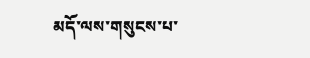མདོ་ལས་གསུངས་པ་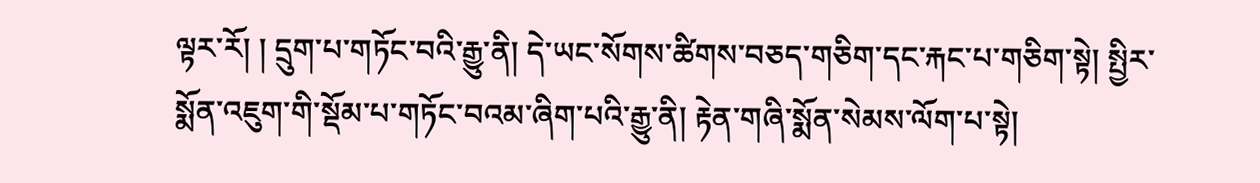ལྟར་རོ། ། དྲུག་པ་གཏོང་བའི་རྒྱུ་ནི། དེ་ཡང་སོགས་ཚིགས་བཅད་གཅིག་དང་རྐང་པ་གཅིག་སྟེ། སྤྱིར་སྨོན་འཇུག་གི་སྡོམ་པ་གཏོང་བའམ་ཞིག་པའི་རྒྱུ་ནི། རྟེན་གཞི་སྨོན་སེམས་ལོག་པ་སྟེ།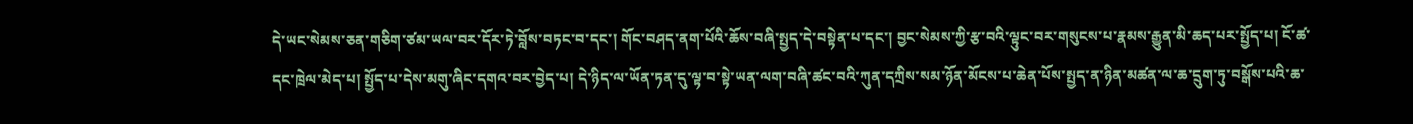དེ་ཡང་སེམས་ཅན་གཅིག་ཙམ་ཡལ་བར་དོར་ཏེ་བློས་བཏང་བ་དང་། གོང་བཤད་ནག་པོའི་ཆོས་བཞི་སྤྱད་དེ་བསྟེན་པ་དང་། བྱང་སེམས་ཀྱི་རྩ་བའི་ལྟུང་བར་གསུངས་པ་རྣམས་རྒྱུན་མི་ཆད་པར་སྤྱོད་པ། ངོ་ཚ་དང་ཁྲེལ་མེད་པ། སྤྱོད་པ་དེས་མགུ་ཞིང་དགའ་བར་བྱེད་པ། དེ་ཉིད་ལ་ཡོན་ཏན་དུ་ལྟ་བ་སྟེ་ཡན་ལག་བཞི་ཚང་བའི་ཀུན་དཀྲིས་སམ་ཉོན་མོངས་པ་ཆེན་པོས་སྤྱད་ན་ཉིན་མཚན་ལ་ཆ་དྲུག་ཏུ་བསྒོས་པའི་ཆ་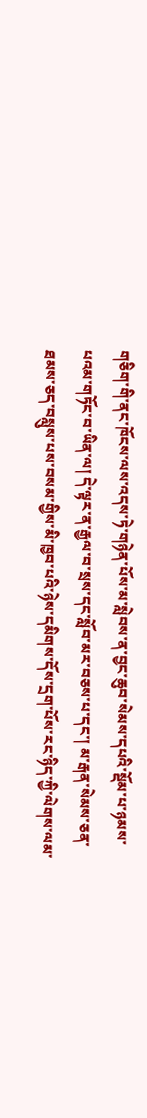གཅིག་གི་ནང་ཁོངས་ལས་འདས་ཏེ་གཉེན་པོས་མ་སླེབས་ན་བྱང་ཆུབ་སེམས་དཔའི་སྡོམ་པ་ཉམས་པའམ་གཏོང་བ་ཡིན་ལ། དེ་ལྟར་ན་རྒྱལ་བ་སྲས་དང་སློབ་མར་བཅས་པ་དང་། མ་རྒན་སེམས་ཅན་ཐམས་ཅད་བསླུས་པས་བསམ་གྱིས་མི་ཁྱབ་པའི་ཉེས་དམིགས་དོས་དྲག་པོས་རང་ཉིད་ཀྱི་ལེགས་ལམ་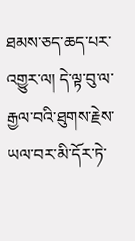ཐམས་ཅད་ཆད་པར་འགྱུར་ལ། དེ་ལྟ་བུ་ལ་རྒྱལ་བའི་ཐུགས་རྗེས་ཡལ་བར་མི་དོར་ཏེ་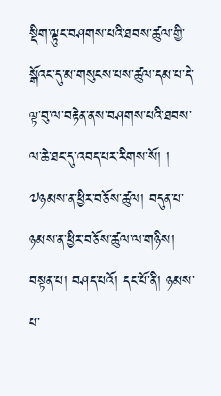སྡིག་ལྟུང་བཤགས་པའི་ཐབས་ཚུལ་གྱི་སྒོའང་དུ་མ་གསུངས་པས་ཚུལ་དམ་པ་དེ་ལྟ་བུ་ལ་བརྟེན་ནས་བཤགས་པའི་ཐབས་ལ་ཆེ་ཐང་དུ་འབད་པར་རིགས་སོ། ། ༧ཉམས་ན་ཕྱིར་བཅོས་ཚུལ། བདུན་པ་ཉམས་ན་ཕྱིར་བཅོས་ཚུལ་ལ་གཉིས། བསྟན་པ། བཤད་པའོ། དང་པོ་ནི། ཉམས་པ་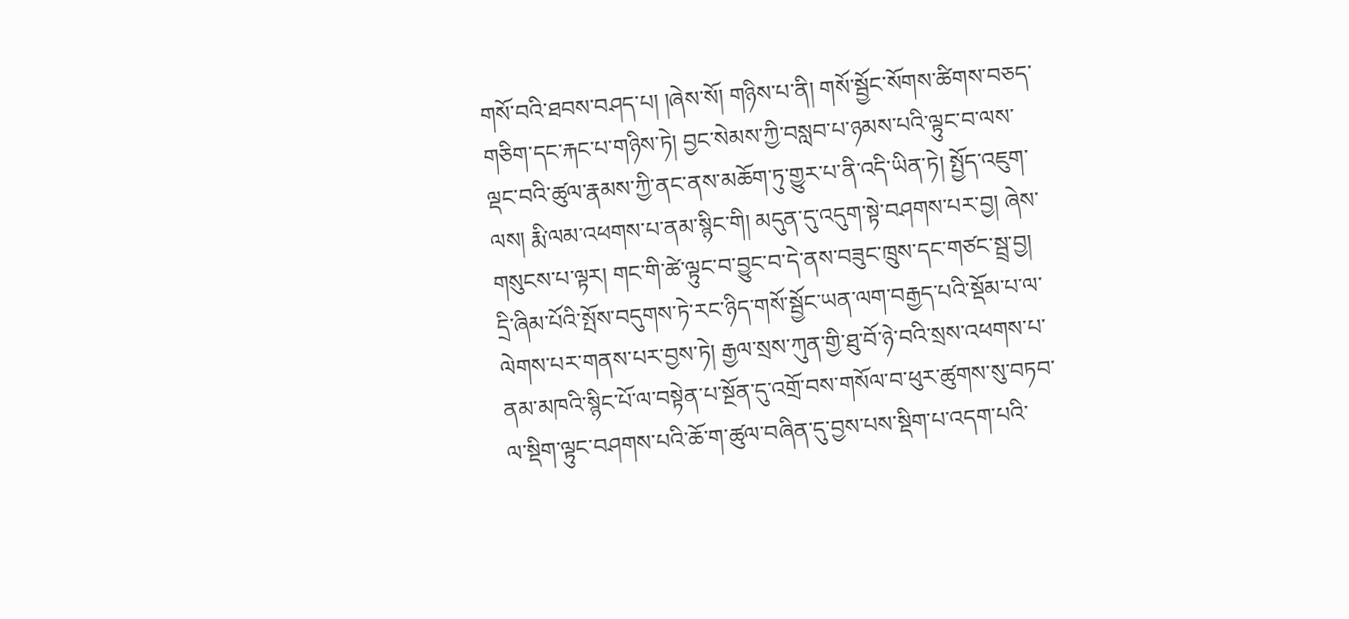གསོ་བའི་ཐབས་བཤད་པ། །ཞེས་སོ། གཉིས་པ་ནི། གསོ་སྦྱོང་སོགས་ཚིགས་བཅད་གཅིག་དང་རྐང་པ་གཉིས་ཏེ། བྱང་སེམས་ཀྱི་བསླབ་པ་ཉམས་པའི་ལྟུང་བ་ལས་ལྡང་བའི་ཚུལ་རྣམས་ཀྱི་ནང་ནས་མཆོག་ཏུ་གྱུར་པ་ནི་འདི་ཡིན་ཏེ། སྤྱོད་འཇུག་ལས། རྨི་ལམ་འཕགས་པ་ནམ་སྙིང་གི། མདུན་དུ་འདུག་སྟེ་བཤགས་པར་བྱ། ཞེས་གསུངས་པ་ལྟར། གང་གི་ཚེ་ལྟུང་བ་བྱུང་བ་དེ་ནས་བཟུང་ཁྲུས་དང་གཙང་སྦྲ་བྱ། དྲི་ཞིམ་པོའི་སྤོས་བདུགས་ཏེ་རང་ཉིད་གསོ་སྦྱོང་ཡན་ལག་བརྒྱད་པའི་སྡོམ་པ་ལ་ལེགས་པར་གནས་པར་བྱས་ཏེ། རྒྱལ་སྲས་ཀུན་གྱི་ཐུ་བོ་ཉེ་བའི་སྲས་འཕགས་པ་ནམ་མཁའི་སྙིང་པོ་ལ་བསྟེན་པ་སྔོན་དུ་འགྲོ་བས་གསོལ་བ་ཕུར་ཚུགས་སུ་བཏབ་ལ་སྡིག་ལྟུང་བཤགས་པའི་ཆོ་ག་ཚུལ་བཞིན་དུ་བྱས་པས་སྡིག་པ་འདག་པའི་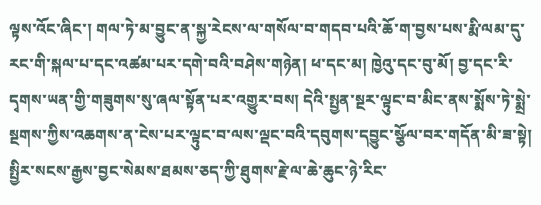ལྟས་འོང་ཞིང་། གལ་ཏེ་མ་བྱུང་ན་སྐྱ་རེངས་ལ་གསོལ་བ་གདབ་པའི་ཆོ་ག་བྱས་པས་རྨི་ལམ་དུ་རང་གི་སྐལ་པ་དང་འཚམ་པར་དགེ་བའི་བཤེས་གཉེན། ཕ་དང་མ། ཁྱེའུ་དང་བུ་མོ། བྱ་དང་རི་དྭགས་ཡན་གྱི་གཟུགས་སུ་ཞལ་སྟོན་པར་འགྱུར་བས། དེའི་སྤྱན་སྔར་ལྟུང་བ་མིང་ནས་སྨོས་ཏེ་སྨྲེ་སྔགས་ཀྱིས་འཆགས་ན་ངེས་པར་ལྟུང་བ་ལས་ལྡང་བའི་དབུགས་དབྱུང་སྩོལ་བར་གདོན་མི་ཟ་སྟེ། སྤྱིར་སངས་རྒྱས་བྱང་སེམས་ཐམས་ཅད་ཀྱི་ཐུགས་རྗེ་ལ་ཆེ་ཆུང་ཉེ་རིང་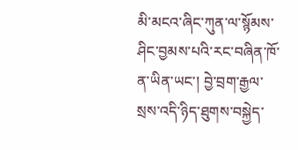མི་མངའ་ཞིང་ཀུན་ལ་སྙོམས་ཤིང་བྱམས་པའི་རང་བཞིན་ཁོ་ན་ཡིན་ཡང་། བྱེ་བྲག་རྒྱལ་སྲས་འདི་ཉིད་ཐུགས་བསྐྱེད་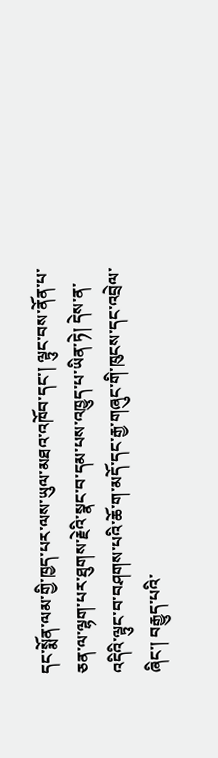དང་སྨོན་ལམ་གྱི་ཁྱད་པར་ལས་ཡུལ་མཐའ་འཁོབ་དང་། ལྟུང་བས་ནོན་པ་ཅན་ལ་ལྷག་པར་ཐུགས་རྗེའི་སྣང་བ་དམ་པས་འཁྱུད་པ་ཡིན་ཏེ། དེས་ན་འདིའི་ལྟུང་བ་བཤགས་པའི་ཆོ་ག་མདོ་དང་རྒྱ་གཞུང་གི་ཁུངས་དང་འབྲེལ་ཞིང་། བརྒྱུད་པའི་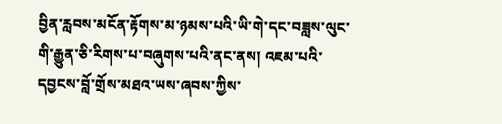བྱིན་རླབས་མངོན་རྟོགས་མ་ཉམས་པའི་ཡི་གེ་དང་བཟླས་ལུང་གི་རྒྱུན་ཅི་རིགས་པ་བཞུགས་པའི་ནང་ནས། འཇམ་པའི་དབྱངས་བློ་གྲོས་མཐའ་ཡས་ཞབས་ཀྱིས་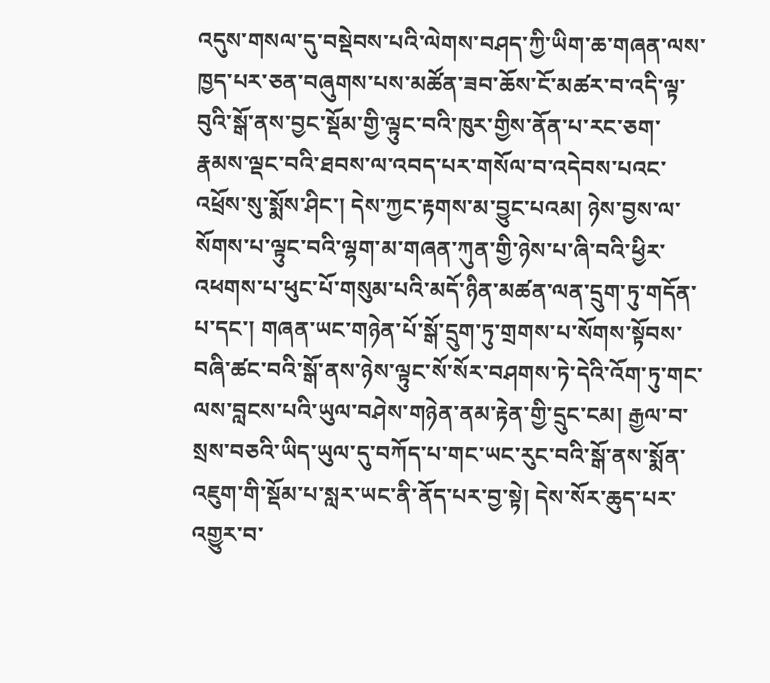འདུས་གསལ་དུ་བསྡེབས་པའི་ལེགས་བཤད་ཀྱི་ཡིག་ཆ་གཞན་ལས་ཁྱད་པར་ཅན་བཞུགས་པས་མཚོན་ཟབ་ཆོས་ངོ་མཚར་བ་འདི་ལྟ་བུའི་སྒོ་ནས་བྱང་སྡོམ་གྱི་ལྟུང་བའི་ཁུར་གྱིས་ནོན་པ་རང་ཅག་རྣམས་ལྡང་བའི་ཐབས་ལ་འབད་པར་གསོལ་བ་འདེབས་པའང་འཕྲོས་སུ་སྨོས་ཤིང་། དེས་ཀྱང་རྟགས་མ་བྱུང་པའམ། ཉེས་བྱས་ལ་སོགས་པ་ལྟུང་བའི་ལྷག་མ་གཞན་ཀུན་གྱི་ཉེས་པ་ཞི་བའི་ཕྱིར་འཕགས་པ་ཕུང་པོ་གསུམ་པའི་མདོ་ཉིན་མཚན་ལན་དྲུག་ཏུ་གདོན་པ་དང་། གཞན་ཡང་གཉེན་པོ་སྒོ་དྲུག་ཏུ་གྲགས་པ་སོགས་སྟོབས་བཞི་ཚང་བའི་སྒོ་ནས་ཉེས་ལྟུང་སོ་སོར་བཤགས་ཏེ་དེའི་འོག་ཏུ་གང་ལས་བླངས་པའི་ཡུལ་བཤེས་གཉེན་ནམ་རྟེན་གྱི་དྲུང་ངམ། རྒྱལ་བ་སྲས་བཅའི་ཡིད་ཡུལ་དུ་བཀོད་པ་གང་ཡང་རུང་བའི་སྒོ་ནས་སྨོན་འཇུག་གི་སྡོམ་པ་སླར་ཡང་ནི་ནོད་པར་བྱ་སྟེ། དེས་སོར་ཆུད་པར་འགྱུར་བ་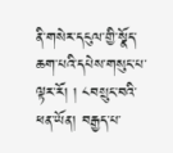ནི་གསེར་དངུལ་གྱི་སྣོད་ཆག་པའི་དཔེས་གསུང་པ་ལྟར་རོ། ། ༨བསྲུང་བའི་ཕན་ཡོན། བརྒྱད་པ་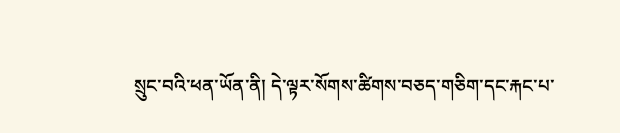སྲུང་བའི་ཕན་ཡོན་ནི། དེ་ལྟར་སོགས་ཚིགས་བཅད་གཅིག་དང་རྐང་པ་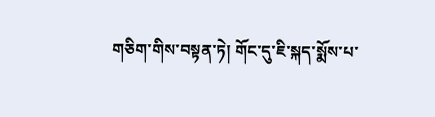གཅིག་གིས་བསྟན་ཏེ། གོང་དུ་ཇི་སྐད་སྨོས་པ་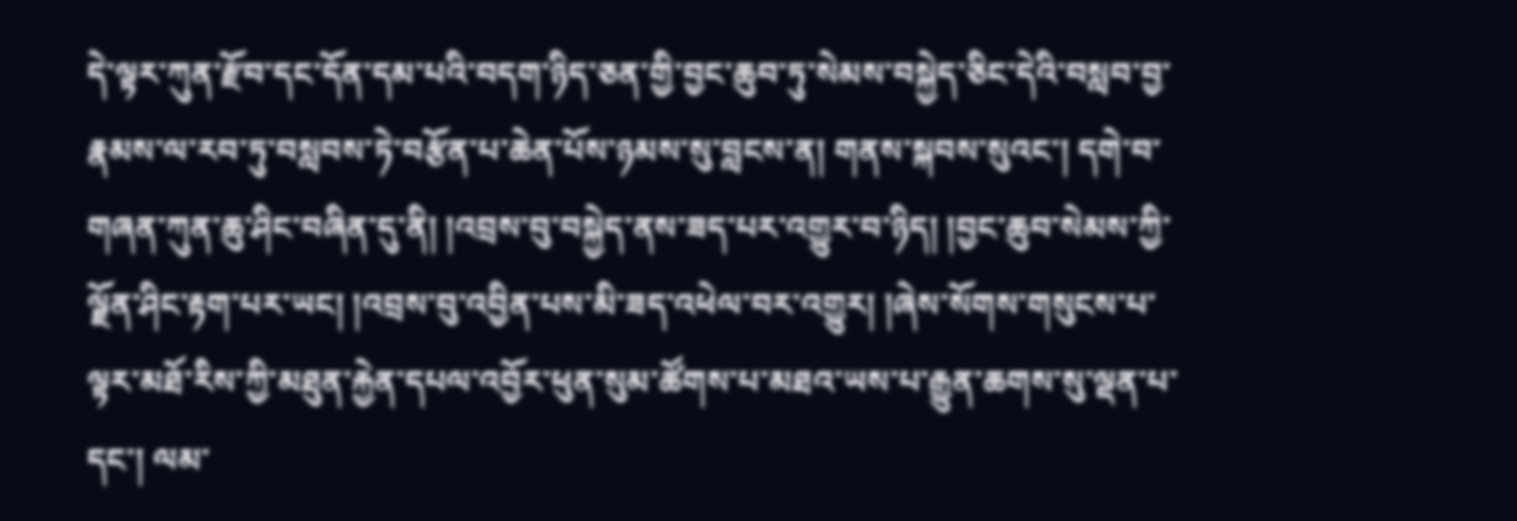དེ་ལྟར་ཀུན་རྫོབ་དང་དོན་དམ་པའི་བདག་ཉིད་ཅན་གྱི་བྱང་ཆུབ་ཏུ་སེམས་བསྐྱེད་ཅིང་དེའི་བསླབ་བྱ་རྣམས་ལ་རབ་ཏུ་བསླབས་ཏེ་བརྩོན་པ་ཆེན་པོས་ཉམས་སུ་བླངས་ན། གནས་སྐབས་སུའང་། དགེ་བ་གཞན་ཀུན་ཆུ་ཤིང་བཞིན་དུ་ནི། །འབྲས་བུ་བསྐྱེད་ནས་ཟད་པར་འགྱུར་བ་ཉིད། །བྱང་ཆུབ་སེམས་ཀྱི་ལྗོན་ཤིང་རྟག་པར་ཡང། །འབྲས་བུ་འབྱིན་པས་མི་ཟད་འཕེལ་བར་འགྱུར། །ཞེས་སོགས་གསུངས་པ་ལྟར་མཐོ་རིས་ཀྱི་མཐུན་རྐྱེན་དཔལ་འབྱོར་ཕུན་སུམ་ཚོགས་པ་མཐའ་ཡས་པ་རྒྱུན་ཆགས་སུ་ལྡན་པ་དང་། ལམ་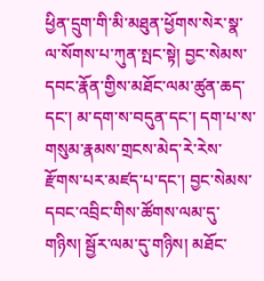ཕྱིན་དྲུག་གི་མི་མཐུན་ཕྱོགས་སེར་སྣ་ལ་སོགས་པ་ཀུན་སྤང་སྟེ། བྱང་སེམས་དབང་རྣོན་གྱིས་མཐོང་ལམ་ཚུན་ཆད་དང་། མ་དག་ས་བདུན་དང་། དག་པ་ས་གསུམ་རྣམས་གྲངས་མེད་རེ་རེས་རྫོགས་པར་མཛད་པ་དང་། བྱང་སེམས་དབང་འབྲིང་གིས་ཚོགས་ལམ་དུ་གཉིས། སྦྱོར་ལམ་དུ་གཉིས། མཐོང་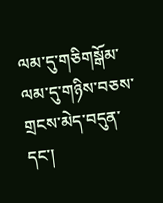ལམ་དུ་གཅིགསྒོམ་ལམ་དུ་གཉིས་བཅས་གྲངས་མེད་བདུན་དང་།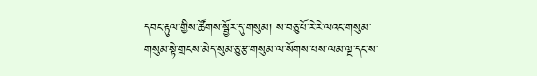དབང་རྟུལ་གྱིས་ཚོགས་སྦྱོར་དུ་གསུམ། ས་བཅུ་པོ་རེ་རེ་ལའང་གསུམ་གསུམ་སྟེ་གྲངས་མེད་སུམ་ཅུ་རྩ་གསུམ་ལ་སོགས་པས་ལམ་ལྔ་དང་ས་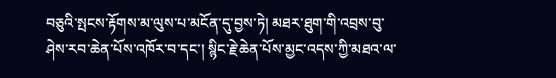བཅུའི་སྤངས་རྟོགས་མ་ལུས་པ་མངོན་དུ་བྱས་ཏེ། མཐར་ཐུག་གི་འབྲས་བུ་ཤེས་རབ་ཆེན་པོས་འཁོར་བ་དང་། སྙིང་རྗེ་ཆེན་པོས་མྱང་འདས་ཀྱི་མཐའ་ལ་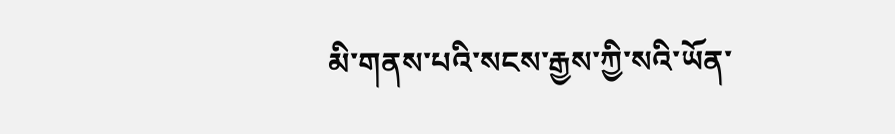མི་གནས་པའི་སངས་རྒྱས་ཀྱི་སའི་ཡོན་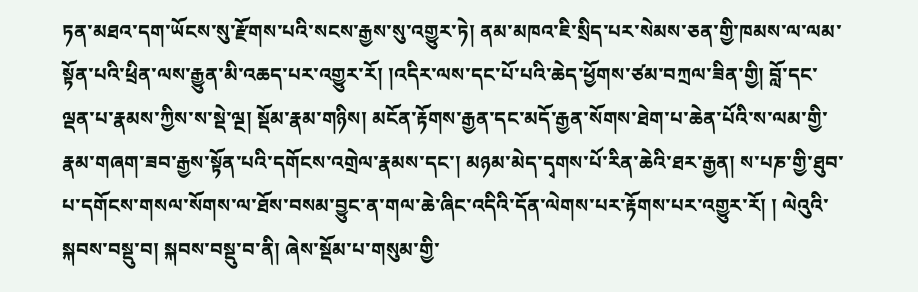ཏན་མཐའ་དག་ཡོངས་སུ་རྫོགས་པའི་སངས་རྒྱས་སུ་འགྱུར་ཏེ། ནམ་མཁའ་ཇི་སྲིད་པར་སེམས་ཅན་གྱི་ཁམས་ལ་ལམ་སྟོན་པའི་ཕྲིན་ལས་རྒྱུན་མི་འཆད་པར་འགྱུར་རོ། །འདིར་ལས་དང་པོ་པའི་ཆེད་ཕྱོགས་ཙམ་བཀྲལ་ཟིན་གྱི། བློ་དང་ལྡན་པ་རྣམས་ཀྱིས་ས་སྡེ་ལྔ། སྡོམ་རྣམ་གཉིས། མངོན་རྟོགས་རྒྱན་དང་མདོ་རྒྱན་སོགས་ཐེག་པ་ཆེན་པོའི་ས་ལམ་གྱི་རྣམ་གཞག་ཟབ་རྒྱས་སྟོན་པའི་དགོངས་འགྲེལ་རྣམས་དང་། མཉམ་མེད་དྭགས་པོ་རིན་ཆེའི་ཐར་རྒྱན། ས་པཎ་གྱི་ཐུབ་པ་དགོངས་གསལ་སོགས་ལ་ཐོས་བསམ་བྱུང་ན་གལ་ཆེ་ཞིང་འདིའི་དོན་ལེགས་པར་རྟོགས་པར་འགྱུར་རོ། ། ལེའུའི་སྐབས་བསྡུ་བ། སྐབས་བསྡུ་བ་ནི། ཞེས་སྡོམ་པ་གསུམ་གྱི་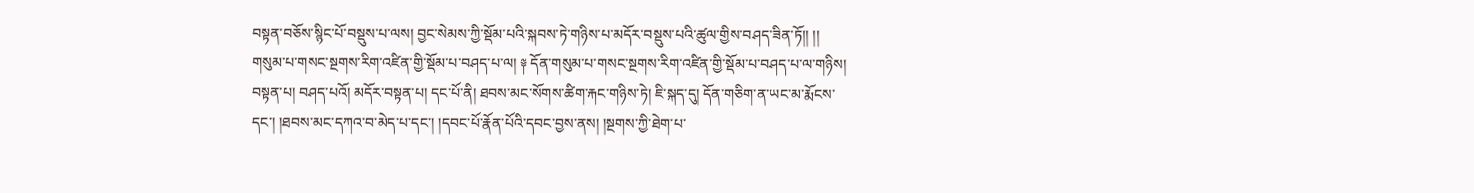བསྟན་བཅོས་སྙིང་པོ་བསྡུས་པ་ལས། བྱང་སེམས་ཀྱི་སྡོམ་པའི་སྐབས་ཏེ་གཉིས་པ་མདོར་བསྡུས་པའི་ཚུལ་གྱིས་བཤད་ཟིན་ཏོ།། །། གསུམ་པ་གསང་སྔགས་རིག་འཛིན་གྱི་སྡོམ་པ་བཤད་པ་ལ། ༈ དོན་གསུམ་པ་གསང་སྔགས་རིག་འཛིན་གྱི་སྡོམ་པ་བཤད་པ་ལ་གཉིས། བསྟན་པ། བཤད་པའོ། མདོར་བསྟན་པ། དང་པོ་ནི། ཐབས་མང་སོགས་ཚིག་རྐང་གཉིས་ཏེ། ཇི་སྐད་དུ། དོན་གཅིག་ན་ཡང་མ་རྨོངས་དང་། །ཐབས་མང་དཀའ་བ་མེད་པ་དང་། །དབང་པོ་རྣོན་པོའི་དབང་བྱས་ནས། །སྔགས་ཀྱི་ཐེག་པ་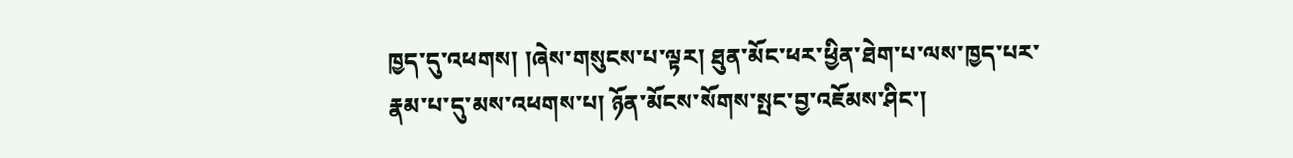ཁྱད་དུ་འཕགས། །ཞེས་གསུངས་པ་ལྟར། ཐུན་མོང་ཕར་ཕྱིན་ཐེག་པ་ལས་ཁྱད་པར་རྣམ་པ་དུ་མས་འཕགས་པ། ཉོན་མོངས་སོགས་སྤང་བྱ་འཇོམས་ཤིང་།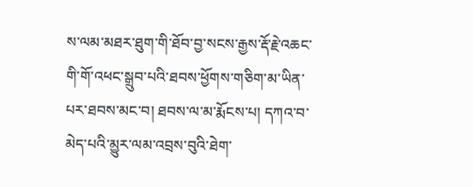ས་ལམ་མཐར་ཐུག་གི་ཐོབ་བྱ་སངས་རྒྱས་རྡོ་རྗེ་འཆང་གི་གོ་འཕང་སྒྲུབ་པའི་ཐབས་ཕྱོགས་གཅིག་མ་ཡིན་པར་ཐབས་མང་བ། ཐབས་ལ་མ་རྨོངས་པ། དཀའ་བ་མེད་པའི་མྱུར་ལམ་འབྲས་བུའི་ཐེག་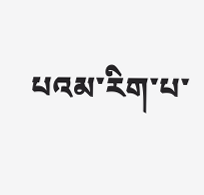པའམ་རིག་པ་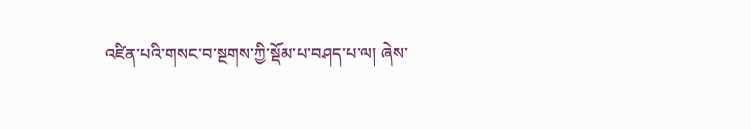འཛིན་པའི་གསང་བ་སྔགས་ཀྱི་སྡོམ་པ་བཤད་པ་ལ། ཞེས་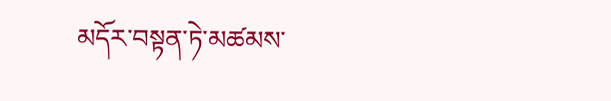མདོར་བསྟན་ཏེ་མཚམས་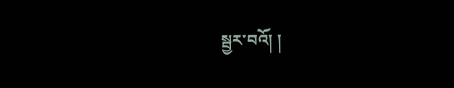སྦྱར་བའོ། །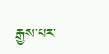རྒྱས་པར་